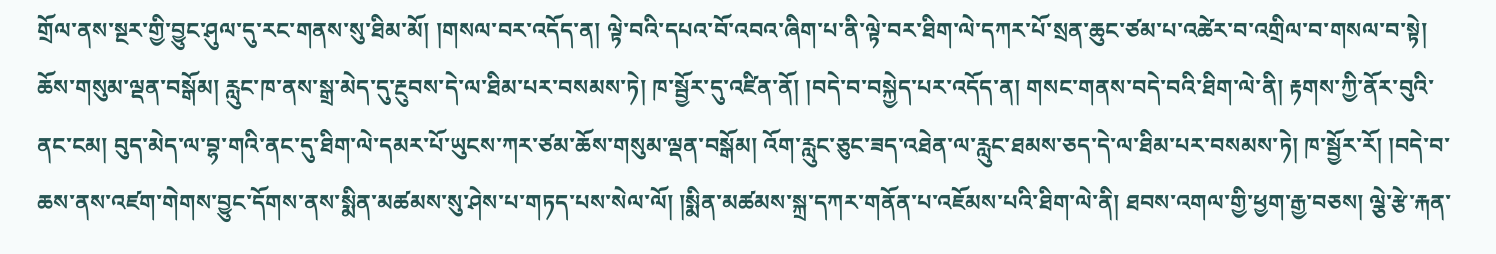གྲོལ་ནས་སྔར་གྱི་བྱུང་ཤུལ་དུ་རང་གནས་སུ་ཐིམ་མོ། །གསལ་བར་འདོད་ན། ལྟེ་བའི་དཔའ་བོ་འབའ་ཞིག་པ་ནི་ལྟེ་བར་ཐིག་ལེ་དཀར་པོ་སྲན་ཆུང་ཙམ་པ་འཚེར་བ་འགྲིལ་བ་གསལ་བ་སྟེ། ཆོས་གསུམ་ལྡན་བསྒོམ། རླུང་ཁ་ནས་སྒྲ་མེད་དུ་རྔུབས་དེ་ལ་ཐིམ་པར་བསམས་ཏེ། ཁ་སྦྱོར་དུ་འཛིན་ནོ། །བདེ་བ་བསྐྱེད་པར་འདོད་ན། གསང་གནས་བདེ་བའི་ཐིག་ལེ་ནི། རྟགས་ཀྱི་ནོར་བུའི་ནང་ངམ། བུད་མེད་ལ་བྷ་གའི་ནང་དུ་ཐིག་ལེ་དམར་པོ་ཡུངས་ཀར་ཙམ་ཆོས་གསུམ་ལྡན་བསྒོམ། འོག་རླུང་ཅུང་ཟད་འཐེན་ལ་རླུང་ཐམས་ཅད་དེ་ལ་ཐིམ་པར་བསམས་ཏེ། ཁ་སྦྱོར་རོ། །བདེ་བ་ཆས་ནས་འཛག་གེགས་བྱུང་དོགས་ནས་སྨིན་མཚམས་སུ་ཤེས་པ་གཏད་པས་སེལ་ལོ། །སྨིན་མཚམས་སྐྲ་དཀར་གནོན་པ་འཇོམས་པའི་ཐིག་ལེ་ནི། ཐབས་འགལ་གྱི་ཕྱག་རྒྱ་བཅས། ལྕེ་རྩེ་རྐན་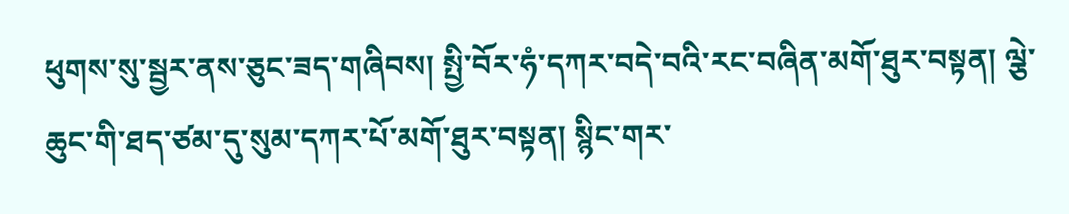ཕུགས་སུ་སྦྱར་ནས་ཅུང་ཟད་གཞིབས། སྤྱི་བོར་ཧཾ་དཀར་བདེ་བའི་རང་བཞིན་མགོ་ཐུར་བསྟན། ལྕེ་ཆུང་གི་ཐད་ཙམ་དུ་སུམ་དཀར་པོ་མགོ་ཐུར་བསྟན། སྙིང་གར་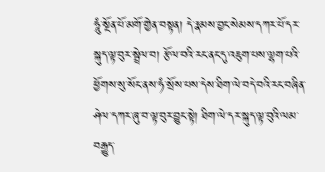ཧཱུཾ་སྔོན་པོ་མགོ་གྱེན་བསྟན། དེ་རྣམས་བྱང་སེམས་དཀར་པོ་དར་སྐུད་ལྟ་བུར་སྦྲེལ་བ། རྩོལ་བའི་རང་ནང་དུ་འཇུག་པས་ལྷག་པའི་ཕྱོགས་སུ་སོང་ནས་ཧཾ་སྲོས་པས་དེས་ཐིག་ལེ་བདེ་བའི་རང་བཞིན་ཤེལ་དཀར་ཞུ་བ་ལྟ་བུར་བྱུང་སྟེ། ཐིག་ལེ་དར་སྐུད་ལྟ་བུའི་ལམ་བརྒྱུད་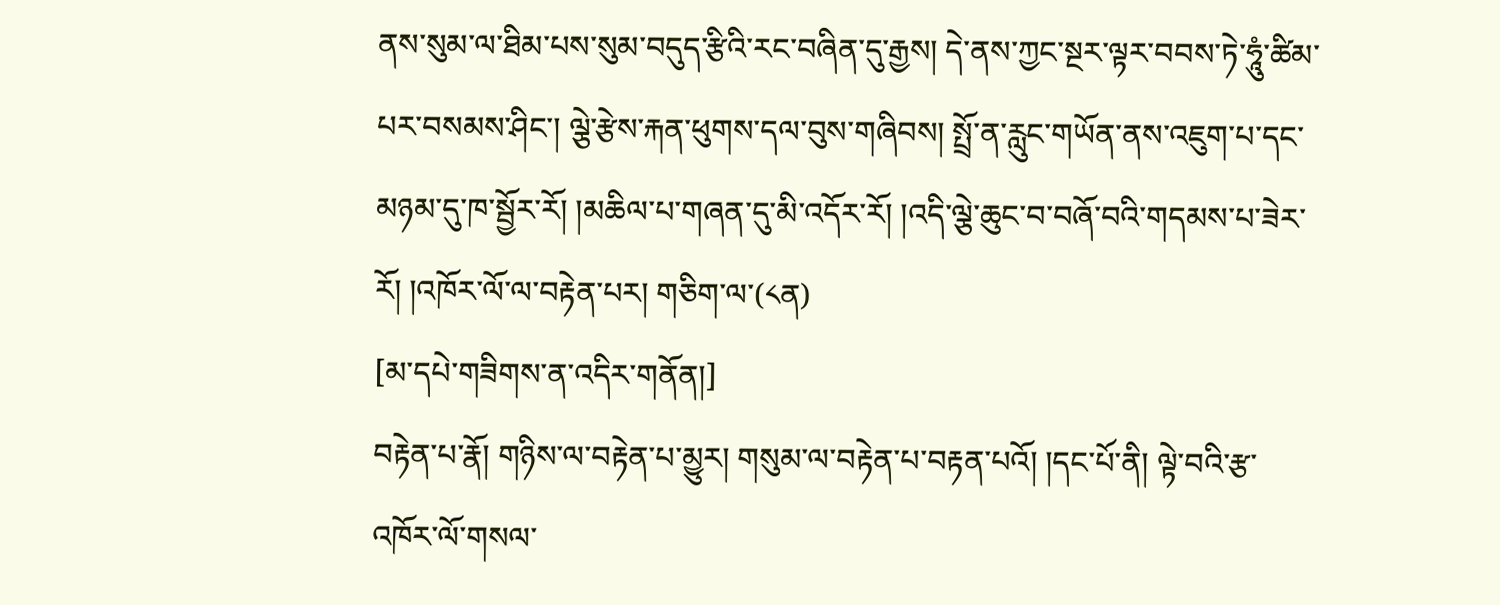ནས་སུམ་ལ་ཐིམ་པས་སུམ་བདུད་རྩིའི་རང་བཞིན་དུ་རྒྱས། དེ་ནས་ཀྱང་སྔར་ལྟར་བབས་ཏེ་ཧཱུཾ་ཚིམ་པར་བསམས་ཤིང་། ལྕེ་རྩེས་རྐན་ཕུགས་དལ་བུས་གཞིབས། སྤྲོ་ན་རླུང་གཡོན་ནས་འཇུག་པ་དང་མཉམ་དུ་ཁ་སྦྱོར་རོ། །མཆིལ་པ་གཞན་དུ་མི་འདོར་རོ། །འདི་ལྕེ་ཆུང་བ་བཞོ་བའི་གདམས་པ་ཟེར་རོ། །འཁོར་ལོ་ལ་བརྟེན་པར། གཅིག་ལ་(༨ན)
[མ་དཔེ་གཟིགས་ན་འདིར་གནོན།]
བརྟེན་པ་རྣོ། གཉིས་ལ་བརྟེན་པ་མྱུར། གསུམ་ལ་བརྟེན་པ་བརྟན་པའོ། །དང་པོ་ནི། ལྟེ་བའི་རྩ་འཁོར་ལོ་གསལ་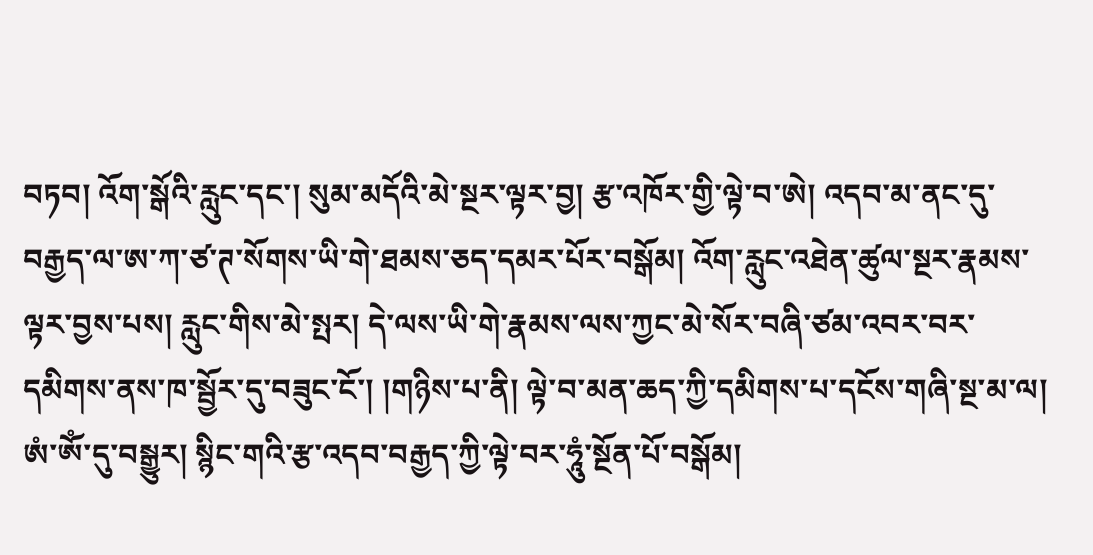བཏབ། འོག་སྒོའི་རླུང་དང་། སུམ་མདོའི་མེ་སྔར་ལྟར་བྱ། རྩ་འཁོར་གྱི་ལྟེ་བ་ཨེ། འདབ་མ་ནང་དུ་བརྒྱད་ལ་ཨ་ཀ་ཙ་ཊ་སོགས་ཡི་གེ་ཐམས་ཅད་དམར་པོར་བསྒོམ། འོག་རླུང་འཐེན་ཚུལ་སྔར་རྣམས་ལྟར་བྱས་པས། རླུང་གིས་མེ་སྤར། དེ་ལས་ཡི་གེ་རྣམས་ལས་ཀྱང་མེ་སོར་བཞི་ཙམ་འབར་བར་དམིགས་ནས་ཁ་སྦྱོར་དུ་བཟུང་ངོ་། །གཉིས་པ་ནི། ལྟེ་བ་མན་ཆད་ཀྱི་དམིགས་པ་དངོས་གཞི་སྔ་མ་ལ། ཨཾ་ཨོཾ་དུ་བསྒྱུར། སྙིང་གའི་རྩ་འདབ་བརྒྱད་ཀྱི་ལྟེ་བར་ཧཱུཾ་སྔོན་པོ་བསྒོམ།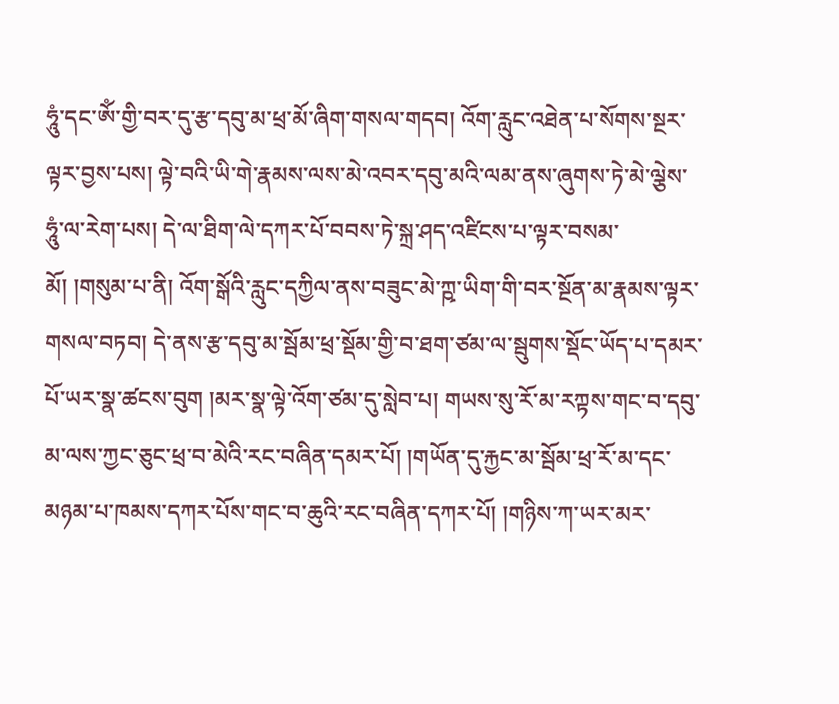ཧཱུཾ་དང་ཨོཾ་གྱི་བར་དུ་རྩ་དབུ་མ་ཕྲ་མོ་ཞིག་གསལ་གདབ། འོག་རླུང་འཐེན་པ་སོགས་སྔར་ལྟར་བྱས་པས། ལྟེ་བའི་ཡི་གེ་རྣམས་ལས་མེ་འབར་དབུ་མའི་ལམ་ནས་ཞུགས་ཏེ་མེ་ལྕེས་ཧཱུཾ་ལ་རེག་པས། དེ་ལ་ཐིག་ལེ་དཀར་པོ་བབས་ཏེ་སྐྲ་ཤད་འཛིངས་པ་ལྟར་བསམ་མོ། །གསུམ་པ་ནི། འོག་སྒོའི་རླུང་དཀྱིལ་ནས་བཟུང་མེ་ཀྵ་ཡིག་གི་བར་སྔོན་མ་རྣམས་ལྟར་གསལ་བཏབ། དེ་ནས་རྩ་དབུ་མ་སྦོམ་ཕྲ་སྡོམ་གྱི་བ་ཐག་ཙམ་ལ་སྦུགས་སྡོང་ཡོད་པ་དམར་པོ་ཡར་སྣ་ཚངས་བུག །མར་སྣ་ལྟེ་འོག་ཙམ་དུ་སླེབ་པ། གཡས་སུ་རོ་མ་རཀྟས་གང་བ་དབུ་མ་ལས་ཀྱང་ཅུང་ཕྲ་བ་མེའི་རང་བཞིན་དམར་པོ། །གཡོན་དུ་རྐྱང་མ་སྦོམ་ཕྲ་རོ་མ་དང་མཉམ་པ་ཁམས་དཀར་པོས་གང་བ་ཆུའི་རང་བཞིན་དཀར་པོ། །གཉིས་ཀ་ཡར་མར་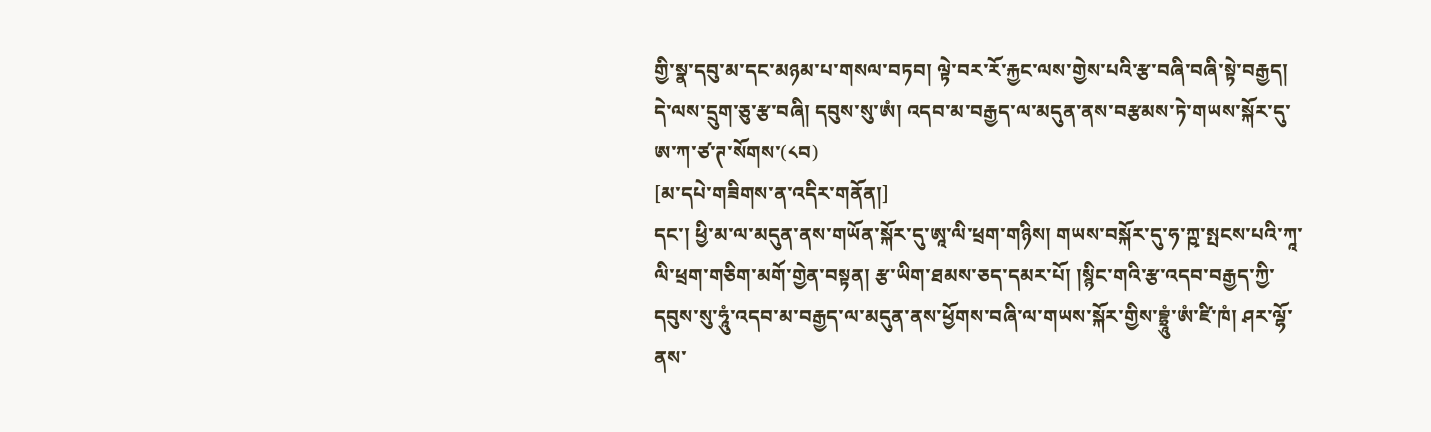གྱི་སྣ་དབུ་མ་དང་མཉམ་པ་གསལ་བཏབ། ལྟེ་བར་རོ་རྐྱང་ལས་གྱེས་པའི་རྩ་བཞི་བཞི་སྟེ་བརྒྱད། དེ་ལས་དྲུག་ཅུ་རྩ་བཞི། དབུས་སུ་ཨཾ། འདབ་མ་བརྒྱད་ལ་མདུན་ནས་བརྩམས་ཏེ་གཡས་སྐོར་དུ་ཨ་ཀ་ཙ་ཊ་སོགས་(༨བ)
[མ་དཔེ་གཟིགས་ན་འདིར་གནོན།]
དང་། ཕྱི་མ་ལ་མདུན་ནས་གཡོན་སྐོར་དུ་ཨཱ་ལི་ཕྲག་གཉིས། གཡས་བསྐོར་དུ་ཧ་ཀྵ་སྤངས་པའི་ཀཱ་ལི་ཕྲག་གཅིག་མགོ་གྱེན་བསྟན། རྩ་ཡིག་ཐམས་ཅད་དམར་པོ། །སྙིང་གའི་རྩ་འདབ་བརྒྱད་ཀྱི་དབུས་སུ་ཧཱུཾ་འདབ་མ་བརྒྱད་ལ་མདུན་ནས་ཕྱོགས་བཞི་ལ་གཡས་སྐོར་གྱིས་བྷྲཱུཾ་ཨཾ་ཛི་ཁཾ། ཤར་ལྷོ་ནས་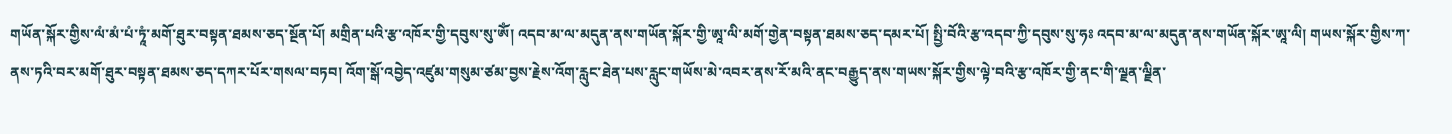གཡོན་སྐོར་གྱིས་ལཾ་མཾ་པཾ་ཏཱཾ་མགོ་ཐུར་བསྟན་ཐམས་ཅད་སྔོན་པོ། མགྲིན་པའི་རྩ་འཁོར་གྱི་དབུས་སུ་ཨོཾ། འདབ་མ་ལ་མདུན་ནས་གཡོན་སྐོར་གྱི་ཨཱ་ལི་མགོ་གྱེན་བསྟན་ཐམས་ཅད་དམར་པོ། སྤྱི་བོའི་རྩ་འདབ་ཀྱི་དབུས་སུ་ཧཿ འདབ་མ་ལ་མདུན་ནས་གཡོན་སྐོར་ཨཱ་ལི། གཡས་སྐོར་གྱིས་ཀ་ནས་ཏའི་བར་མགོ་ཐུར་བསྟན་ཐམས་ཅད་དཀར་པོར་གསལ་བཏབ། འོག་སྒོ་འབྱེད་འཛུམ་གསུམ་ཙམ་བྱས་རྗེས་འོག་རླུང་ཐེན་པས་རླུང་གཡོས་མེ་འབར་ནས་རོ་མའི་ནང་བརྒྱུད་ནས་གཡས་སྐོར་གྱིས་ལྟེ་བའི་རྩ་འཁོར་གྱི་ནང་གི་ལྗན་ལྗིན་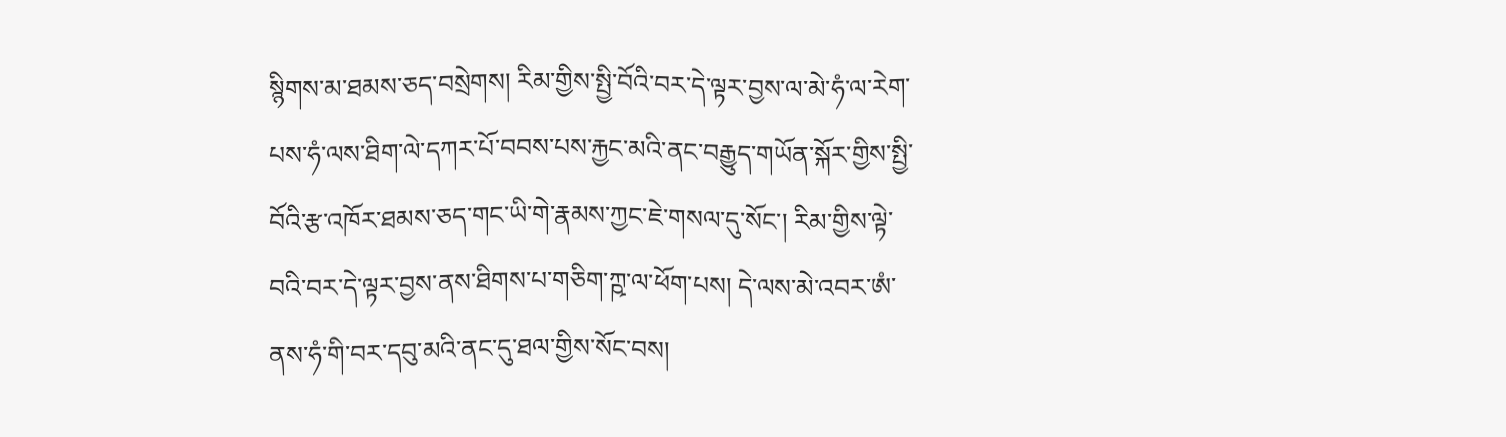སྙིགས་མ་ཐམས་ཅད་བསྲེགས། རིམ་གྱིས་སྤྱི་བོའི་བར་དེ་ལྟར་བྱས་ལ་མེ་ཧཾ་ལ་རེག་པས་ཧཾ་ལས་ཐིག་ལེ་དཀར་པོ་བབས་པས་རྐྱང་མའི་ནང་བརྒྱུད་གཡོན་སྐོར་གྱིས་སྤྱི་བོའི་རྩ་འཁོར་ཐམས་ཅད་གང་ཡི་གེ་རྣམས་ཀྱང་ཇེ་གསལ་དུ་སོང་། རིམ་གྱིས་ལྟེ་བའི་བར་དེ་ལྟར་བྱས་ནས་ཐིགས་པ་གཅིག་ཀྵ་ལ་ཕོག་པས། དེ་ལས་མེ་འབར་ཨཾ་ནས་ཧཾ་གི་བར་དབུ་མའི་ནང་དུ་ཐལ་གྱིས་སོང་བས།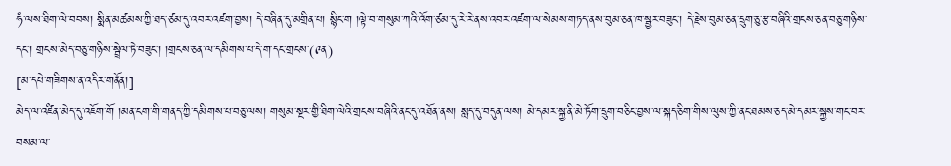ཧཾ་ལས་ཐིག་ལེ་བབས། སྨིན་མཚམས་ཀྱི་ཐད་ཙམ་དུ་འབར་འཛག་བྱས། དེ་བཞིན་དུ་མགྲིན་པ། སྙིང་ག །ལྟེ་བ་གསུམ་ཀའི་འོག་ཙམ་དུ་རེ་རེ་ནས་འབར་འཛག་ལ་སེམས་གཏད་ནས་བུམ་ཅན་ཁ་སྦྱར་བཟུང་། དེ་རྗེས་བུམ་ཅན་དྲུག་ཅུ་རྩ་བཞིའི་གྲངས་ཅན་བཅུ་གཉིས་དང་། གྲངས་མེད་བཅུ་གཉིས་སྦྲེལ་ཏེ་བཟུང་། །གྲངས་ཅན་ལ་དམིགས་པ་དེ་ག་དང་གྲངས་(༩ན)
[མ་དཔེ་གཟིགས་ན་འདིར་གནོན།]
མེད་ལ་འཛིན་མེད་དུ་འཇོག་གོ །མན་ངག་གི་གནད་ཀྱི་དམིགས་པ་བཅུ་ལས། གསུམ་སྔར་གྱི་ཐིག་ལེའི་གྲངས་བཞིའི་ནང་དུ་འཐོན་ནས། སླད་དུ་བདུན་ལས། མེ་དམར་སྐྱ་ནི་མེ་ཏོག་དྲུག་བཅིང་བྱས་ལ་སྐད་ཅིག་གིས་ལུས་ཀྱི་ནང་ཐམས་ཅད་མེ་དམར་སྐྱས་གང་བར་བསམ་ལ་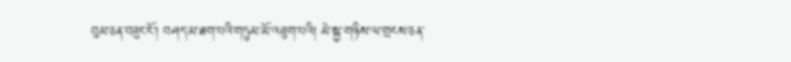བུམ་ཅན་བཟུང་ངོ་། བཤད་མ་ཐག་པའི་གཏུམ་མོ་འཐུག་པའི། མེ་སྐྱ་གཉིས་ལ་གྲངས་ཅན་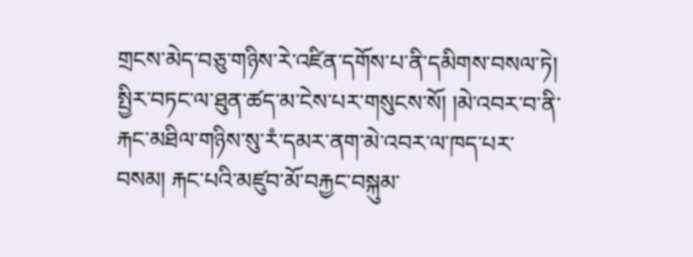གྲངས་མེད་བཅུ་གཉིས་རེ་འཛིན་དགོས་པ་ནི་དམིགས་བསལ་ཏེ། སྤྱིར་བཏང་ལ་ཐུན་ཚད་མ་ངེས་པར་གསུངས་སོ། །མེ་འབར་བ་ནི་རྐང་མཐིལ་གཉིས་སུ་རཾ་དམར་ནག་མེ་འབར་ལ་ཁད་པར་བསམ། རྐང་པའི་མཛུབ་མོ་བརྐྱང་བསྐུམ་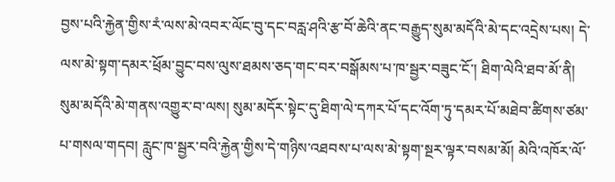བྱས་པའི་རྐྱེན་གྱིས་རཾ་ལས་མེ་འབར་ལོང་བུ་དང་བརླ་ཤའི་རྩ་བོ་ཆེའི་ནང་བརྒྱུད་སུམ་མདོའི་མེ་དང་འདྲེས་པས། དེ་ལས་མེ་སྟག་དམར་ཕྲོམ་བྱུང་བས་ལུས་ཐམས་ཅད་གང་བར་བསྒོམས་པ་ཁ་སྦྱར་བཟུང་ངོ་། ཐིག་ལེའི་ཐབ་མོ་ནི། སུམ་མདོའི་མེ་གནས་འགྱུར་བ་ལས། སུམ་མདོར་སྟེང་དུ་ཐིག་ལེ་དཀར་པོ་དང་འོག་ཏུ་དམར་པོ་མཐེབ་ཚིགས་ཙམ་པ་གསལ་གདབ། རླུང་ཁ་སྦྱར་བའི་རྐྱེན་གྱིས་དེ་གཉིས་འཐབས་པ་ལས་མེ་སྟག་སྔར་ལྟར་བསམ་མོ། མེའི་འཁོར་ལོ་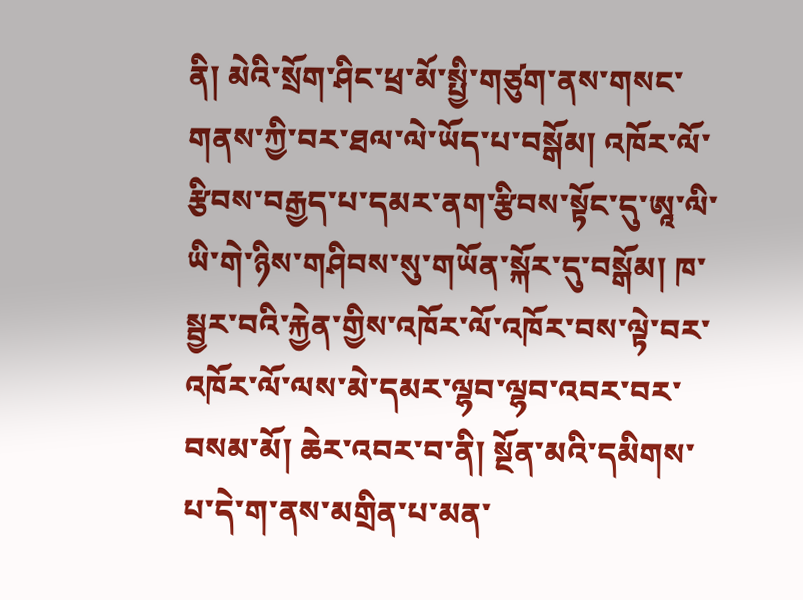ནི། མེའི་སྲོག་ཤིང་ཕྲ་མོ་སྤྱི་གཙུག་ནས་གསང་གནས་ཀྱི་བར་ཐལ་ལེ་ཡོད་པ་བསྒོམ། འཁོར་ལོ་རྩིབས་བརྒྱད་པ་དམར་ནག་རྩིབས་སྟོང་དུ་ཨཱ་ལི་ཡི་གེ་ཉིས་གཤིབས་སུ་གཡོན་སྐོར་དུ་བསྒོམ། ཁ་སྦྱར་བའི་རྐྱེན་གྱིས་འཁོར་ལོ་འཁོར་བས་ལྟེ་བར་འཁོར་ལོ་ལས་མེ་དམར་ལྷབ་ལྷབ་འབར་བར་བསམ་མོ། ཆེར་འབར་བ་ནི། སྔོན་མའི་དམིགས་པ་དེ་ག་ནས་མགྲིན་པ་མན་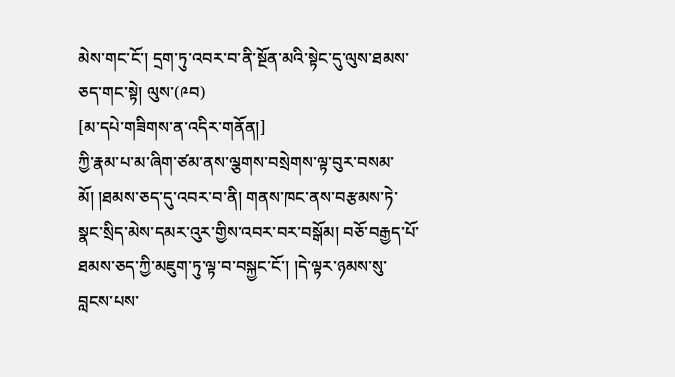མེས་གང་ངོ་། དྲག་ཏུ་འབར་བ་ནི་སྔོན་མའི་སྟེང་དུ་ལུས་ཐམས་ཅད་གང་སྟེ། ལུས་(༩བ)
[མ་དཔེ་གཟིགས་ན་འདིར་གནོན།]
ཀྱི་རྣམ་པ་མ་ཞིག་ཙམ་ནས་ལྕགས་བསྲེགས་ལྟ་བུར་བསམ་མོ། །ཐམས་ཅད་དུ་འབར་བ་ནི། གནས་ཁང་ནས་བརྩམས་ཏེ་སྣང་སྲིད་མེས་དམར་འུར་གྱིས་འབར་བར་བསྒོམ། བཅོ་བརྒྱད་པོ་ཐམས་ཅད་ཀྱི་མཇུག་ཏུ་ལྟ་བ་བསྐྱང་ངོ་། །དེ་ལྟར་ཉམས་སུ་བླངས་པས་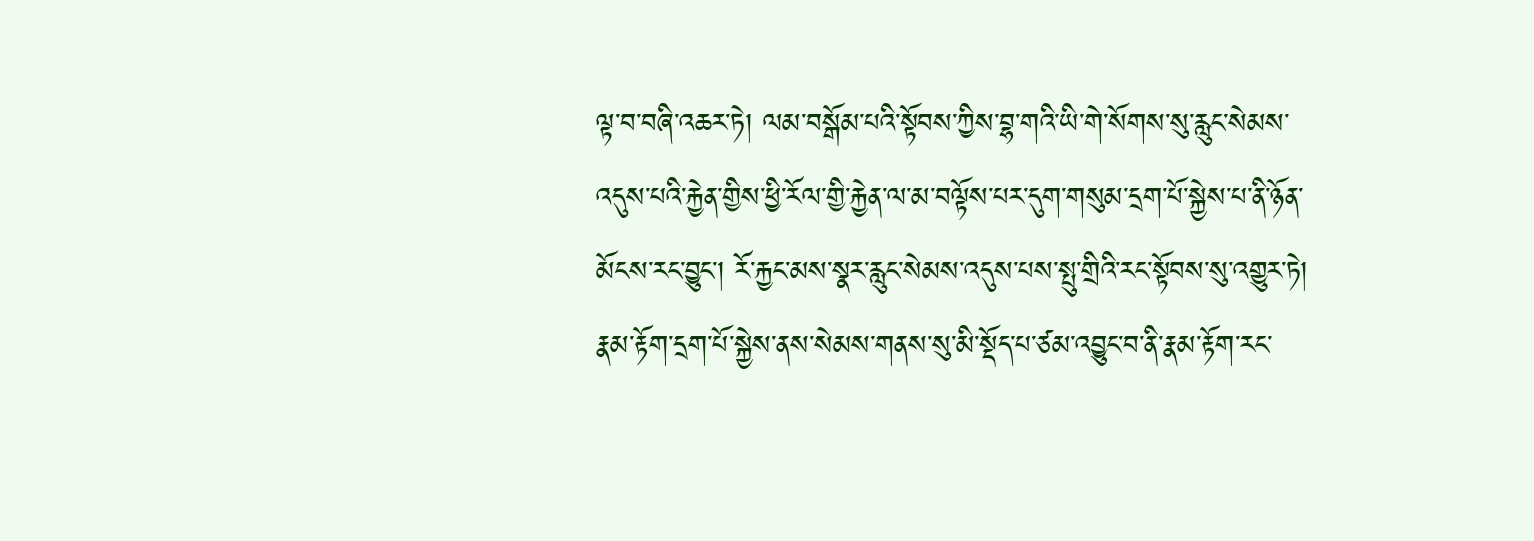ལྟ་བ་བཞི་འཆར་ཏེ། ལམ་བསྒོམ་པའི་སྟོབས་ཀྱིས་བྷ་གའི་ཡི་གེ་སོགས་སུ་རླུང་སེམས་འདུས་པའི་རྐྱེན་གྱིས་ཕྱི་རོལ་གྱི་རྐྱེན་ལ་མ་བལྟོས་པར་དུག་གསུམ་དྲག་པོ་སྐྱེས་པ་ནི་ཉོན་མོངས་རང་བྱུང་། རོ་རྐྱང་མས་སྣར་རླུང་སེམས་འདུས་པས་སྤུ་གྲིའི་རང་སྟོབས་སུ་འགྱུར་ཏེ། རྣམ་རྟོག་དྲག་པོ་སྐྱེས་ནས་སེམས་གནས་སུ་མི་སྡོད་པ་ཙམ་འབྱུང་བ་ནི་རྣམ་རྟོག་རང་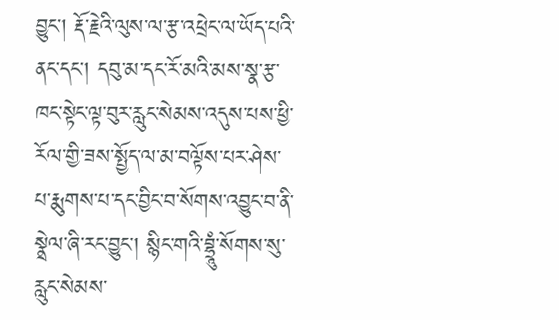བྱུང་། རྡོ་རྗེའི་ལུས་ལ་རྩ་འཕྲེང་ལ་ཡོད་པའི་ནང་དང་། དབུ་མ་དང་རོ་མའི་མས་སྣ་རྩ་ཁང་སྟེང་ལྟ་བུར་རླུང་སེམས་འདུས་པས་ཕྱི་རོལ་གྱི་ཟས་སྤྱོད་ལ་མ་བལྟོས་པར་ཤེས་པ་རྨུགས་པ་དང་བྱིང་བ་སོགས་འབྱུང་བ་ནི་སྣྲེལ་ཞི་རང་བྱུང་། སྙིང་གའི་བྷྲཱུཾ་སོགས་སུ་རླུང་སེམས་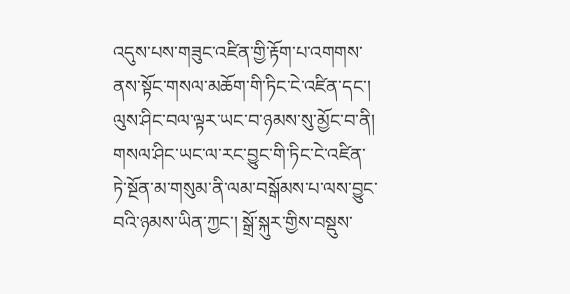འདུས་པས་གཟུང་འཛིན་གྱི་རྟོག་པ་འགགས་ནས་སྟོང་གསལ་མཆོག་གི་ཏིང་ངེ་འཛིན་དང་། ལུས་ཤིང་བལ་ལྟར་ཡང་བ་ཉམས་སུ་མྱོང་བ་ནི། གསལ་ཤིང་ཡང་ལ་རང་བྱུང་གི་ཏིང་ངེ་འཛིན་ཏེ་སྔོན་མ་གསུམ་ནི་ལམ་བསྒོམས་པ་ལས་བྱུང་བའི་ཉམས་ཡིན་ཀྱང་། སྒྲོ་སྐུར་གྱིས་བསྡུས་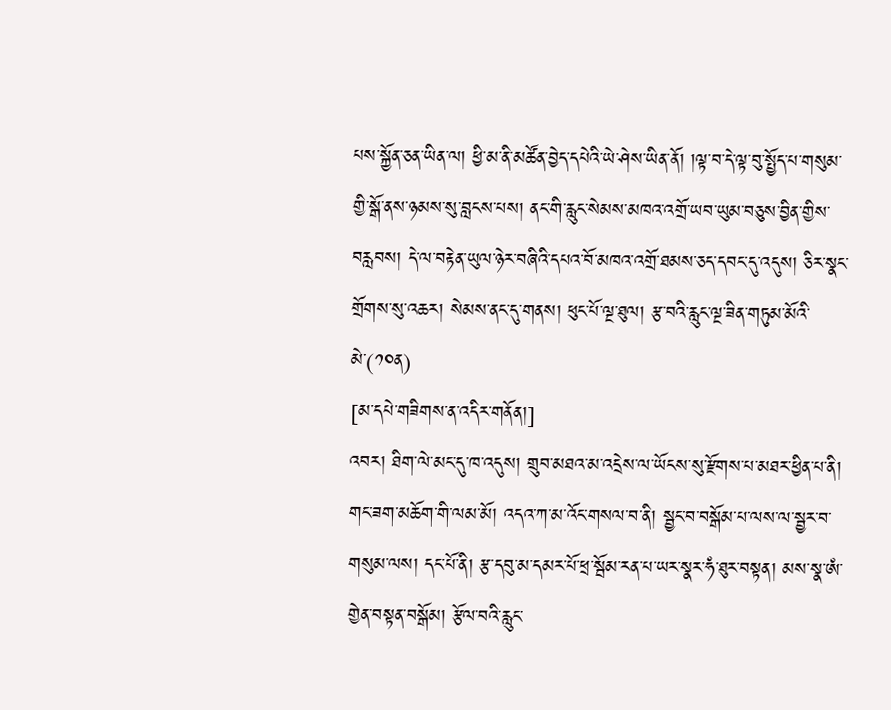པས་སྐྱོན་ཅན་ཡིན་ལ། ཕྱི་མ་ནི་མཚོན་བྱེད་དཔེའི་ཡེ་ཤེས་ཡིན་ནོ། །ལྟ་བ་དེ་ལྟ་བུ་སྤྱོད་པ་གསུམ་གྱི་སྒོ་ནས་ཉམས་སུ་བླངས་པས། ནང་གི་རླུང་སེམས་མཁའ་འགྲོ་ཡབ་ཡུམ་བཅུས་བྱིན་གྱིས་བརླབས། དེ་ལ་བརྟེན་ཡུལ་ཉེར་བཞིའི་དཔའ་བོ་མཁའ་འགྲོ་ཐམས་ཅད་དབང་དུ་འདུས། ཅིར་སྣང་གྲོགས་སུ་འཆར། སེམས་ནང་དུ་གནས། ཕུང་པོ་ལྔ་ཐུལ། རྩ་བའི་རླུང་ལྔ་ཟིན་གཏུམ་མོའི་མེ་(༡༠ན)
[མ་དཔེ་གཟིགས་ན་འདིར་གནོན།]
འབར། ཐིག་ལེ་མང་དུ་ཁ་འདུས། གྲུབ་མཐའ་མ་འདྲེས་ལ་ཡོངས་སུ་རྫོགས་པ་མཐར་ཕྱིན་པ་ནི། གང་ཟག་མཆོག་གི་ལམ་མོ། འདའ་ཀ་མ་འོང་གསལ་བ་ནི། སྦྱང་བ་བསྒོམ་པ་ལས་ལ་སྦྱར་བ་གསུམ་ལས། དང་པོ་ནི། རྩ་དབུ་མ་དམར་པོ་ཕྲ་སྦོམ་རན་པ་ཡར་སྣར་ཧཾ་ཐུར་བསྟན། མས་སྣ་ཨཾ་གྱེན་བསྟན་བསྒོམ། རྩོལ་བའི་རླུང་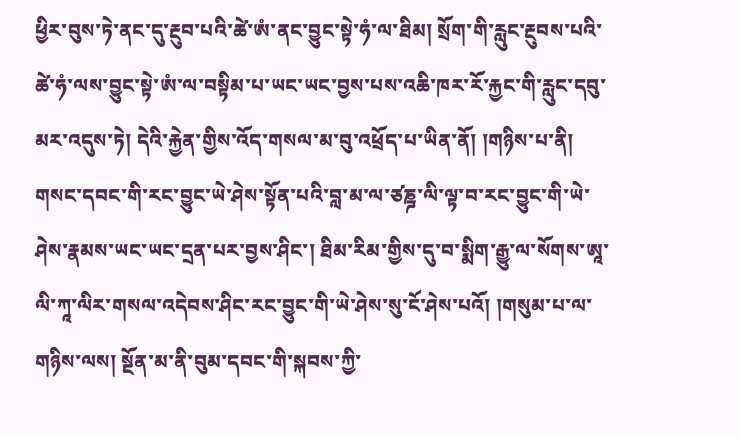ཕྱིར་བུས་ཏེ་ནང་དུ་རྔུབ་པའི་ཚེ་ཨཾ་ནང་བྱུང་སྟེ་ཧཾ་ལ་ཐིམ། སྲོག་གི་རླུང་རྔུབས་པའི་ཚེ་ཧཾ་ལས་བྱུང་སྟེ་ཨཾ་ལ་བསྟིམ་པ་ཡང་ཡང་བྱས་པས་འཆི་ཁར་རོ་རྐྱང་གི་རླུང་དབུ་མར་འདུས་ཏེ། དེའི་རྐྱེན་གྱིས་འོད་གསལ་མ་བུ་འཕྲོད་པ་ཡིན་ནོ། །གཉིས་པ་ནི། གསང་དབང་གི་རང་བྱུང་ཡེ་ཤེས་སྟོན་པའི་བླ་མ་ལ་ཙཎྜ་ལི་ལྟ་བ་རང་བྱུང་གི་ཡེ་ཤེས་རྣམས་ཡང་ཡང་དྲན་པར་བྱས་ཤིང་། ཐིམ་རིམ་གྱིས་དུ་བ་སྨིག་རྒྱུ་ལ་སོགས་ཨཱ་ལི་ཀཱ་ལིར་གསལ་འདེབས་ཤིང་རང་བྱུང་གི་ཡེ་ཤེས་སུ་ངོ་ཤེས་པའོ། །གསུམ་པ་ལ་གཉིས་ལས། སྔོན་མ་ནི་བུམ་དབང་གི་སྐབས་ཀྱི་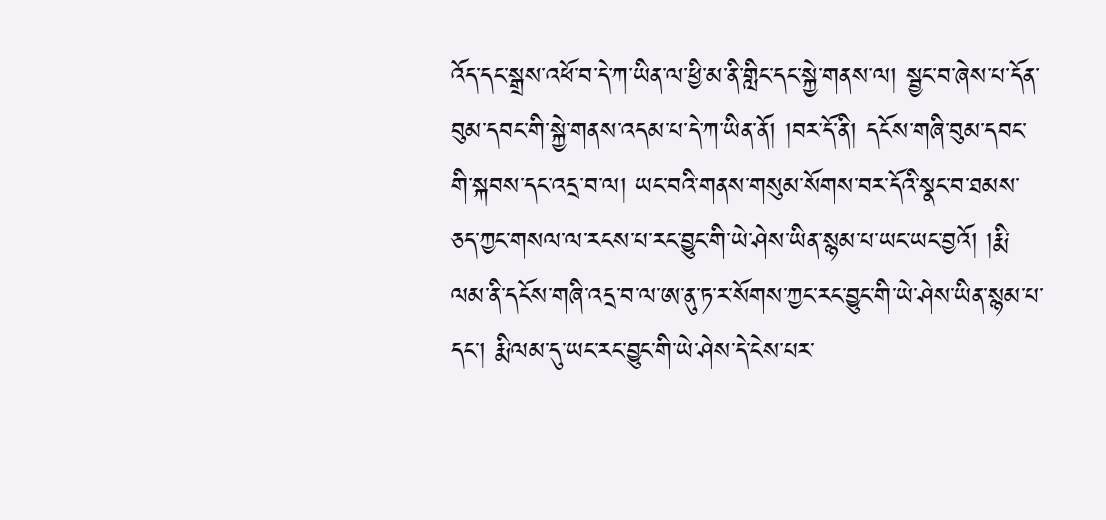འོད་དང་སྒྲས་འཕོ་བ་དེ་ཀ་ཡིན་ལ་ཕྱི་མ་ནི་གླིང་དང་སྐྱེ་གནས་ལ། སྦྱང་བ་ཞེས་པ་དོན་བུམ་དབང་གི་སྐྱེ་གནས་འདམ་པ་དེ་ཀ་ཡིན་ནོ། །བར་དོ་ནི། དངོས་གཞི་བུམ་དབང་གི་སྐབས་དང་འདྲ་བ་ལ། ཡང་བའི་གནས་གསུམ་སོགས་བར་དོའི་སྣང་བ་ཐམས་ཅད་ཀྱང་གསལ་ལ་རངས་པ་རང་བྱུང་གི་ཡེ་ཤེས་ཡིན་སྙམ་པ་ཡང་ཡང་བྱའོ། །རྨི་ལམ་ནི་དངོས་གཞི་འདྲ་བ་ལ་ཨ་ནུ་ཏ་ར་སོགས་ཀྱང་རང་བྱུང་གི་ཡེ་ཤེས་ཡིན་སྙམ་པ་དང་། རྨི་ལམ་དུ་ཡང་རང་བྱུང་གི་ཡེ་ཤེས་དེ་ངེས་པར་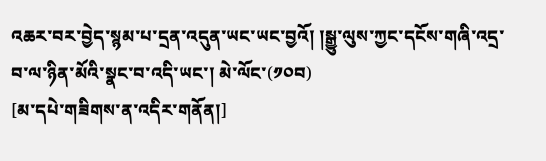འཆར་བར་བྱེད་སྙམ་པ་དྲན་འདུན་ཡང་ཡང་བྱའོ། །སྒྱུ་ལུས་ཀྱང་དངོས་གཞི་འདྲ་བ་ལ་ཉིན་མོའི་སྣང་བ་འདི་ཡང་། མེ་ལོང་(༡༠བ)
[མ་དཔེ་གཟིགས་ན་འདིར་གནོན།]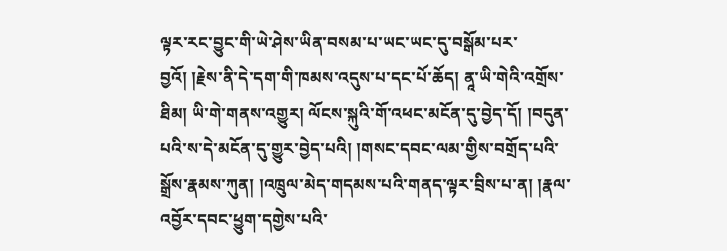ལྟར་རང་བྱུང་གི་ཡེ་ཤེས་ཡིན་བསམ་པ་ཡང་ཡང་དུ་བསྒོམ་པར་བྱའོ། །རྗེས་ནི་དེ་དག་གི་ཁམས་འདུས་པ་དང་པོ་ཆོད། ནཱ་ཡི་གེའི་འགྲོས་ཐིམ། ཡི་གེ་གནས་འགྱུར། ལོངས་སྐུའི་གོ་འཕང་མངོན་དུ་བྱེད་དོ། །བདུན་པའི་ས་དེ་མངོན་དུ་གྱུར་བྱེད་པའི། །གསང་དབང་ལམ་གྱིས་བགྲོད་པའི་སྒྲོས་རྣམས་ཀུན། །འཁྲུལ་མེད་གདམས་པའི་གནད་ལྟར་བྲིས་པ་ན། །རྣལ་འབྱོར་དབང་ཕྱུག་དགྱེས་པའི་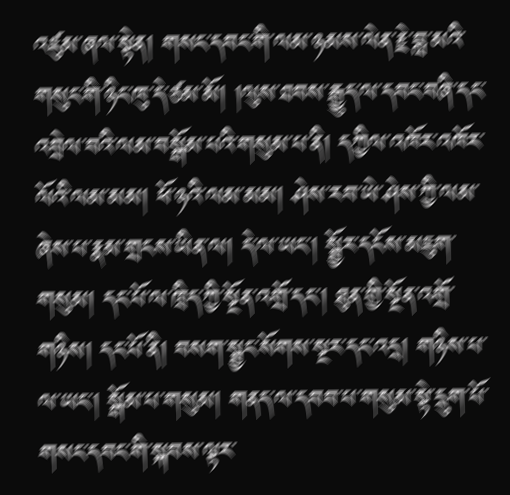འཛུམ་ཞལ་སྟེན། གསང་དབང་གི་ལམ་ཉམས་ལེན་རྗེ་བླ་མའི་གསུང་གི་ཉིང་ཁུ་དེ་ཙམ་མོ། །ལུས་ཐབས་རྒྱུད་ལ་དབང་བཞི་དང་འབྲེལ་བའི་ལམ་བསྒོམ་པའི་གསུམ་པ་ནི། དཀྱིལ་འཁོར་འཁོར་ལོའི་ལམ་མམ། ཕོ་ཉའི་ལམ་མམ། ཤེས་རབ་ཡེ་ཤེས་ཀྱི་ལམ་ཞེས་པ་རྣམ་གྲངས་ཡིན་ལ། དེ་ལ་ཡང་། སྦྱོར་དངོས་མཇུག་གསུམ། དང་པོ་ལ་ཁྲིད་ཀྱི་སྔོན་འགྲོ་དང་། ཐུན་གྱི་སྔོན་འགྲོ་གཉིས། དང་པོ་ནི། བསག་སྦྱང་སོགས་སྔར་དང་འདྲ། གཉིས་པ་ལ་ཡང་། སྒོམ་པ་གསུམ། གནད་ལ་དབབ་པ་གསུམ་སྟེ་དྲུག་པོ་གསང་དབང་གི་སྐབས་ལྟར་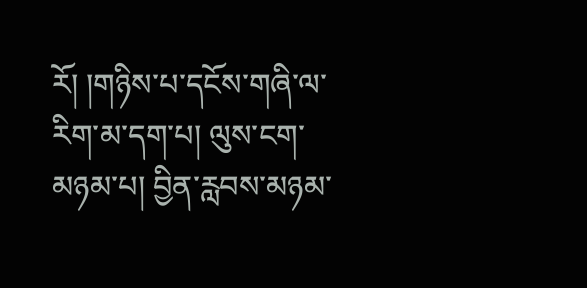རོ། །གཉིས་པ་དངོས་གཞི་ལ་རིག་མ་དག་པ། ལུས་ངག་མཉམ་པ། བྱིན་རླབས་མཉམ་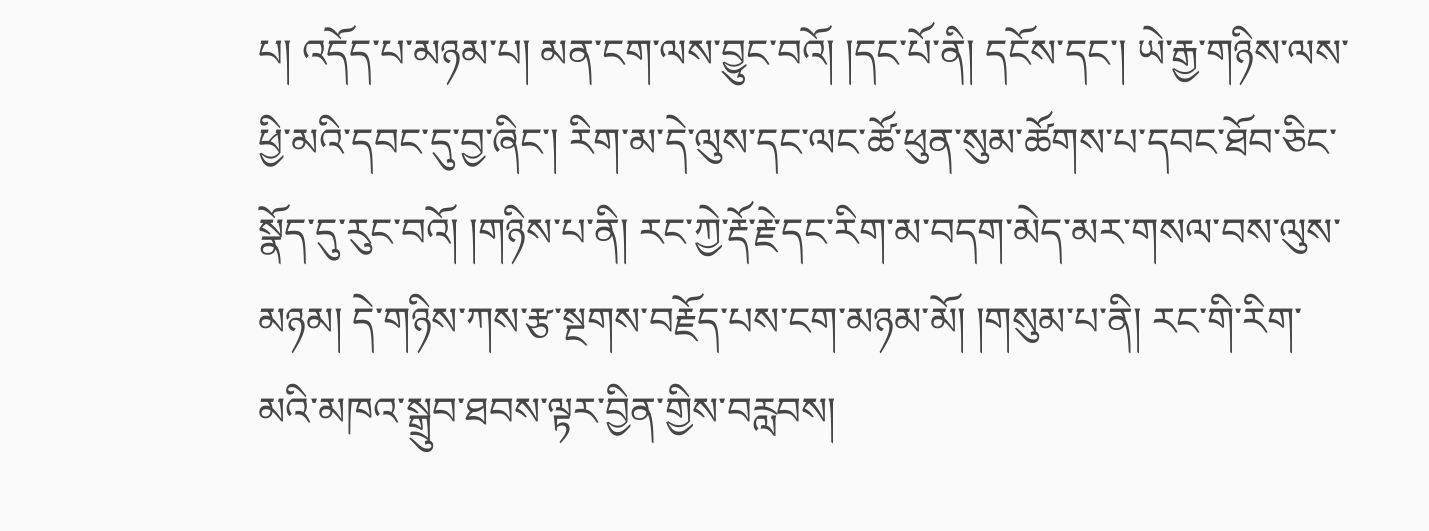པ། འདོད་པ་མཉམ་པ། མན་ངག་ལས་བྱུང་བའོ། །དང་པོ་ནི། དངོས་དང་། ཡེ་རྒྱ་གཉིས་ལས་ཕྱི་མའི་དབང་དུ་བྱ་ཞིང་། རིག་མ་དེ་ལུས་དང་ལང་ཚོ་ཕུན་སུམ་ཚོགས་པ་དབང་ཐོབ་ཅིང་སྣོད་དུ་རུང་བའོ། །གཉིས་པ་ནི། རང་ཀྱེ་རྡོ་རྗེ་དང་རིག་མ་བདག་མེད་མར་གསལ་བས་ལུས་མཉམ། དེ་གཉིས་ཀས་རྩ་སྔགས་བརྗོད་པས་ངག་མཉམ་མོ། །གསུམ་པ་ནི། རང་གི་རིག་མའི་མཁའ་སྒྲུབ་ཐབས་ལྟར་བྱིན་གྱིས་བརླབས།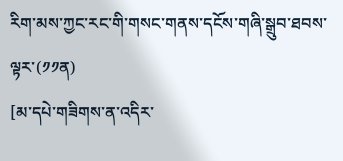རིག་མས་ཀྱང་རང་གི་གསང་གནས་དངོས་གཞི་སྒྲུབ་ཐབས་ལྟར་(༡༡ན)
[མ་དཔེ་གཟིགས་ན་འདིར་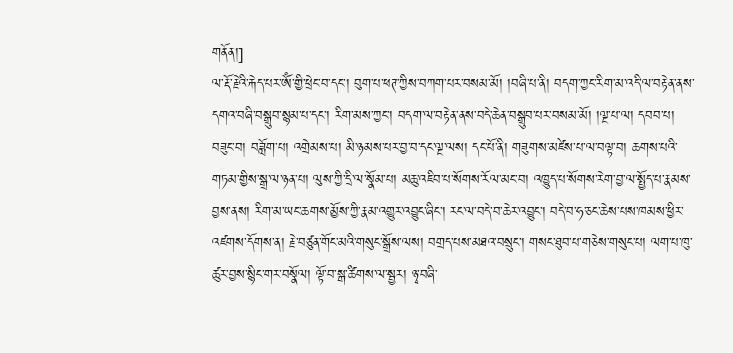གནོན།]
ལ་རྡོ་རྗེའི་རྐེད་པར་ཨོཾ་གྱི་ཕྲེང་བ་དང་། བུག་པ་ཕཊ་ཀྱིས་བཀག་པར་བསམ་མོ། །བཞི་པ་ནི། བདག་ཀྱང་རིག་མ་འདི་ལ་བརྟེན་ནས་དགའ་བཞི་བསྒྲུབ་སྙམ་པ་དང་། རིག་མས་ཀྱང་། བདག་ལ་བརྟེན་ནས་བདེ་ཆེན་བསྒྲུབ་པར་བསམ་མོ། །ལྔ་པ་ལ། དབབ་པ། བཟུང་བ། བཟློག་པ། འགྲེམས་པ། མི་ཉམས་པར་བྱ་བ་དང་ལྔ་ལས། དང་པོ་ནི། གཟུགས་མཛེས་པ་ལ་བལྟ་བ། ཆགས་པའི་གཏམ་གྱིས་སྒྲ་ལ་ཉན་པ། ལུས་ཀྱི་དྲི་ལ་སྣོམ་པ། མཆུ་འཇིབ་པ་སོགས་རོལ་མང་བ། འཁྱུད་པ་སོགས་རེག་བྱ་ལ་སྤྱོད་པ་རྣམས་བྱས་ནས། རིག་མ་ཡང་ཆགས་མྱོས་ཀྱི་རྣམ་འགྱུར་འབྱུང་ཞིང་། རང་ལ་བདེ་བ་ཆེར་འབྱུང་། བདེ་བ་ཧ་ཅང་ཆེས་པས་ཁམས་ཕྱིར་འཛགས་དོགས་ན། རྗེ་བཙུན་གོང་མའི་གསུང་སྒྲོས་ལས། བགྲད་པས་མཐའ་བསྲུང་། གསང་ཐུབ་པ་གཅེས་གསུང་པ། ལག་པ་ཁུ་ཚུར་བྱས་སྙིང་གར་བསྣོལ། ལྟོ་བ་སྒ་ཚིགས་ལ་སྦྱར། ཉྭ་བཞི་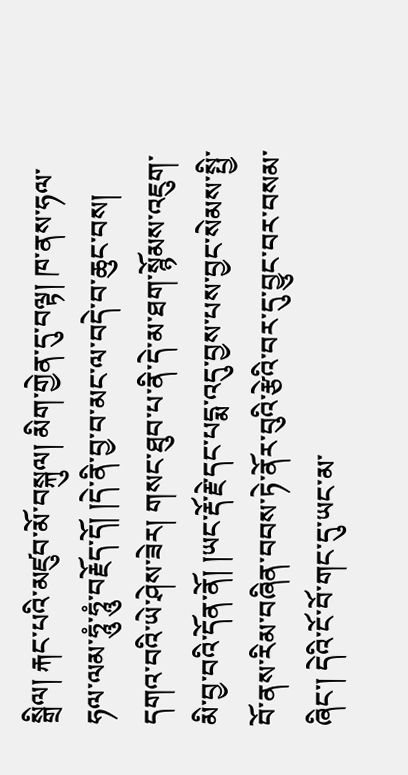སྒྲིལ། རྐང་པའི་མཛུབ་མོ་བསྐུལ། མིག་གྱེན་དུ་བལྟ། ཁ་ནས་ཧལ་ཧལ་ལམ་ཧཱུཾ་ཧཱུཾ་བརྗོད་དོ། །དེ་ནི་བྱ་བ་མང་ལ་བདེ་བ་ཆུང་བས། དགའ་བའི་ཡེ་ཤེས་ཟེར། གསང་ཐུབ་པ་ནི་དེ་མ་ཐག་སྙོམས་འཇུག་མི་བྱ་བའི་དོན་ནོ། །ཡང་རྡོ་རྗེ་དང་པདྨ་འདུ་བྱས་པས་བྱང་སེམས་སྤྱི་བོ་ནས་རིམ་བཞིན་བབས་ཏེ་ནོར་བུའི་རྩེའི་བར་དུ་བྱུང་བར་བསམ་ཞིང་། དེའི་ངོ་བོ་གང་དུ་ཡང་མ་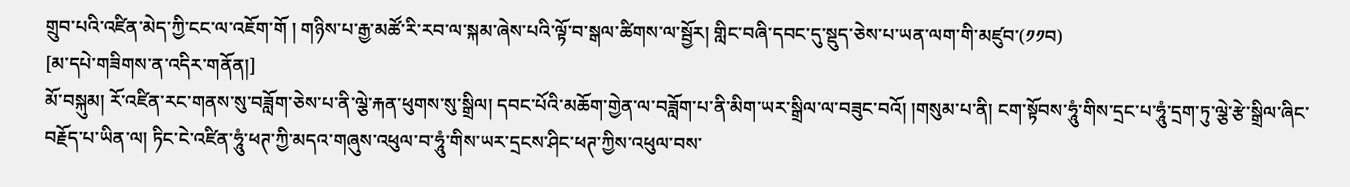གྲུབ་པའི་འཛིན་མེད་ཀྱི་ངང་ལ་འཇོག་གོ ། གཉིས་པ་རྒྱ་མཚོ་རི་རབ་ལ་སྐམ་ཞེས་པའི་ལྟོ་བ་སྒལ་ཚིགས་ལ་སྦྱོར། གླིང་བཞི་དབང་དུ་སྡུད་ཅེས་པ་ཡན་ལག་གི་མཛུབ་(༡༡བ)
[མ་དཔེ་གཟིགས་ན་འདིར་གནོན།]
མོ་བསྐུམ། རོ་འཛིན་རང་གནས་སུ་བཟློག་ཅེས་པ་ནི་ལྕེ་རྐན་ཕུགས་སུ་སྒྲིལ། དབང་པོའི་མཆོག་གྱེན་ལ་བཟློག་པ་ནི་མིག་ཡར་སྒྲིལ་ལ་བཟུང་བའོ། །གསུམ་པ་ནི། ངག་སྟོབས་ཧཱུཾ་གིས་དྲང་པ་ཧཱུཾ་དྲག་ཏུ་ལྕེ་རྩེ་སྒྲིལ་ཞིང་བརྗོད་པ་ཡིན་ལ། ཏིང་ངེ་འཛིན་ཧཱུཾ་ཕཊ་ཀྱི་མདའ་གཞུས་འཕུལ་བ་ཧཱུཾ་གིས་ཡར་དྲངས་ཤིང་ཕཊ་ཀྱིས་འཕུལ་བས་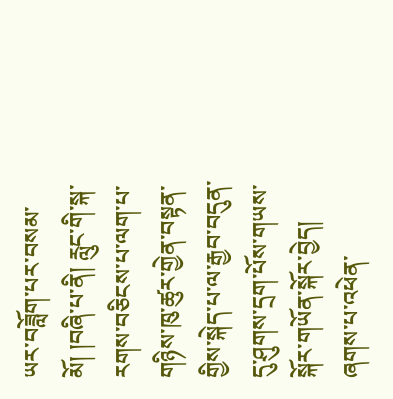ཡར་བཟློག་པར་བསམ་མོ། །བཞི་པ་ནི། རླུང་གི་སྐ་རགས་བཅིངས་པ་ལག་པ་གཉིས་ཁུ་ཚུར་གྱེན་བསྟན་གྱིས་སྐེད་པ་ལ་རྒྱབ་བདུན་དུ་ཤུགས་དྲག་པོས་གཡས་སྐོར་གཡོན་སྐོར་བྱེད། ཞགས་པ་འཕེན་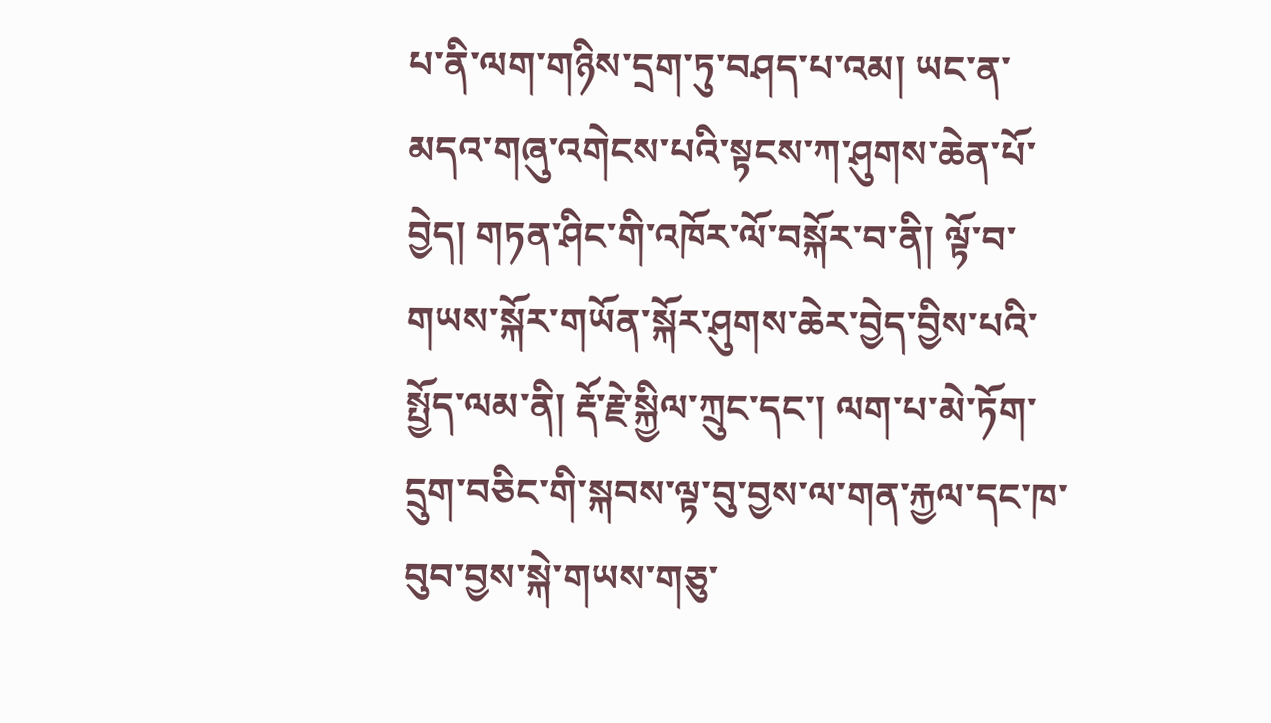པ་ནི་ལག་གཉིས་དྲག་ཏུ་བཤད་པ་འམ། ཡང་ན་མདའ་གཞུ་འགེངས་པའི་སྟངས་ཀ་ཤུགས་ཆེན་པོ་བྱེད། གཏན་ཤིང་གི་འཁོར་ལོ་བསྐོར་བ་ནི། ལྟོ་བ་གཡས་སྐོར་གཡོན་སྐོར་ཤུགས་ཆེར་བྱེད་བྱིས་པའི་སྤྱོད་ལམ་ནི། རྡོ་རྗེ་སྐྱིལ་ཀྲུང་དང་། ལག་པ་མེ་ཏོག་དྲུག་བཅིང་གི་སྐབས་ལྟ་བུ་བྱས་ལ་གན་རྐྱལ་དང་ཁ་བུབ་བྱས་སྐེ་གཡས་གཅུ་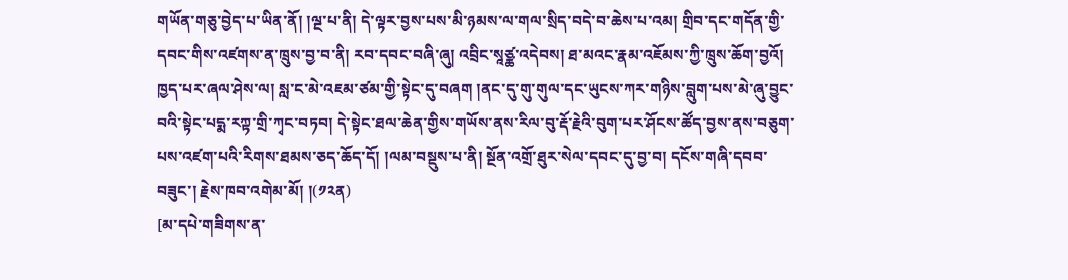གཡོན་གཅུ་བྱེད་པ་ཡིན་ནོ། །ལྔ་པ་ནི། དེ་ལྟར་བྱས་པས་མི་ཉམས་ལ་གལ་སྲིད་བདེ་བ་ཆེས་པ་འམ། གྲིབ་དང་གདོན་གྱི་དབང་གིས་འཛགས་ན་ཁྲུས་བྱ་བ་ནི། རབ་དབང་བཞི་ཞུ། འབྲིང་སཱཙྪ་འདེབས། ཐ་མའང་རྣམ་འཇོམས་ཀྱི་ཁྲུས་ཆོག་བྱའོ། ཁྱད་པར་ཞལ་ཤེས་ལ། སླ་ང་མེ་འཇམ་ཙམ་གྱི་སྟེང་དུ་བཞག །ནང་དུ་གུ་གུལ་དང་ཡུངས་ཀར་གཉིས་བླུག་པས་མེ་ཞུ་བྱུང་བའི་སྟེང་པདྨ་རཀྟ་གྲི་ཀྭང་བཏབ། དེ་སྟེང་ཐལ་ཆེན་གྱིས་གཡོས་ནས་རིལ་བུ་རྡོ་རྗེའི་བུག་པར་ཤོངས་ཚོད་བྱས་ནས་བཅུག་པས་འཛག་པའི་རིགས་ཐམས་ཅད་ཆོད་དོ། །ལམ་བསྡུས་པ་ནི། སྔོན་འགྲོ་ཐུར་སེལ་དབང་དུ་བྱ་བ། དངོས་གཞི་དབབ་བཟུང་། རྗེས་ཁབ་འགེམ་མོ། །(༡༢ན)
[མ་དཔེ་གཟིགས་ན་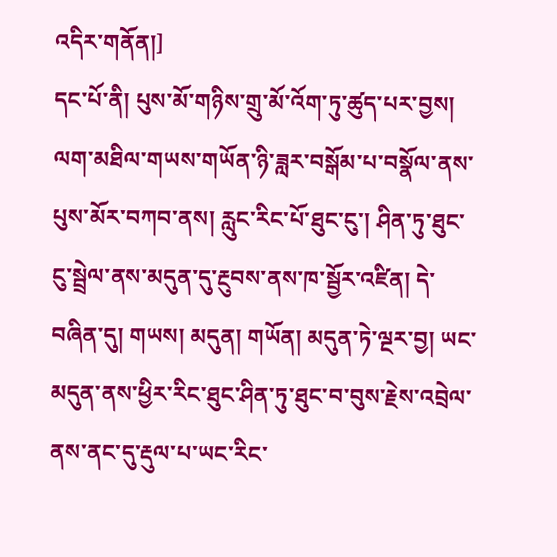འདིར་གནོན།]
དང་པོ་ནི། པུས་མོ་གཉིས་གྲུ་མོ་འོག་ཏུ་ཚུད་པར་བྱས། ལག་མཐིལ་གཡས་གཡོན་ཉི་ཟླར་བསྒོམ་པ་བསྣོལ་ནས་པུས་མོར་བཀབ་ནས། རླུང་རིང་པོ་ཐུང་ངུ་། ཤིན་ཏུ་ཐུང་ངུ་སྦྲེལ་ནས་མདུན་དུ་རྔུབས་ནས་ཁ་སྦྱོར་འཛིན། དེ་བཞིན་དུ། གཡས། མདུན། གཡོན། མདུན་ཏེ་ལྔར་བྱ། ཡང་མདུན་ནས་ཕྱིར་རིང་ཐུང་ཤིན་ཏུ་ཐུང་བ་བུས་རྗེས་འབྲེལ་ནས་ནང་དུ་རྡུལ་པ་ཡང་རིང་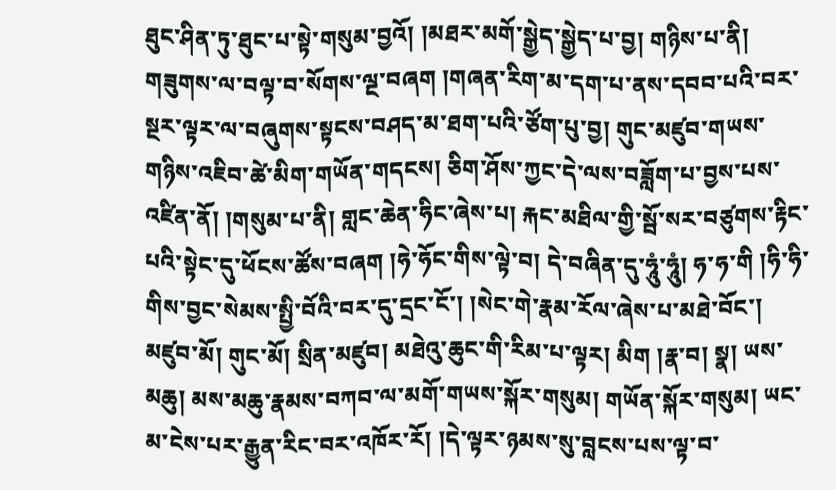ཐུང་ཤིན་ཏུ་ཐུང་པ་སྟེ་གསུམ་བྱའོ། །མཐར་མགོ་སྒྱེད་སྒྱེད་པ་བྱ། གཉིས་པ་ནི། གཟུགས་ལ་བལྟ་བ་སོགས་ལྔ་བཞག །གཞན་རིག་མ་དག་པ་ནས་དབབ་པའི་བར་སྔར་ལྟར་ལ་བཞུགས་སྟངས་བཤད་མ་ཐག་པའི་ཙོག་པུ་བྱ། གུང་མཛུབ་གཡས་གཉིས་འཇིབ་ཚེ་མིག་གཡོན་གདངས། ཅིག་ཤོས་ཀྱང་དེ་ལས་བཟློག་པ་བྱས་པས་འཛིན་ནོ། །གསུམ་པ་ནི། གླང་ཆེན་ཧིང་ཞེས་པ། རྐང་མཐིལ་གྱི་སྦོ་སར་བཙུགས་རྟིང་པའི་སྟེང་དུ་ཕོངས་ཚོས་བཞག །ཧེ་ཧོང་གིས་ལྟེ་བ། དེ་བཞིན་དུ་ཧཱུཾ་ཧཱུཾ། ཧ་ཧ་གི །ཧི་ཧི་གིས་བྱང་སེམས་སྤྱི་བོའི་བར་དུ་དྲང་ངོ་། །སེང་གེ་རྣམ་རོལ་ཞེས་པ་མཐེ་བོང་། མཛུབ་མོ། གུང་མོ། སྲིན་མཛུབ། མཐེའུ་ཆུང་གི་རིམ་པ་ལྟར། མིག །རྣ་བ། སྣ། ཡས་མཆུ། མས་མཆུ་རྣམས་བཀབ་ལ་མགོ་གཡས་སྐོར་གསུམ། གཡོན་སྐོར་གསུམ། ཡང་མ་ངེས་པར་རྒྱུན་རིང་བར་འཁོར་རོ། །དེ་ལྟར་ཉམས་སུ་བླངས་པས་ལྟ་བ་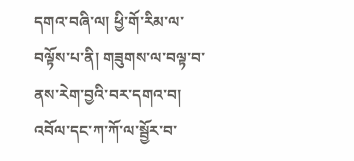དགའ་བཞི་ལ། ཕྱི་གོ་རིམ་ལ་བལྟོས་པ་ནི། གཟུགས་ལ་བལྟ་བ་ནས་རེག་བྱའི་བར་དགའ་བ། འབོལ་དང་ཀ་ཀོ་ལ་སྦྱོར་བ་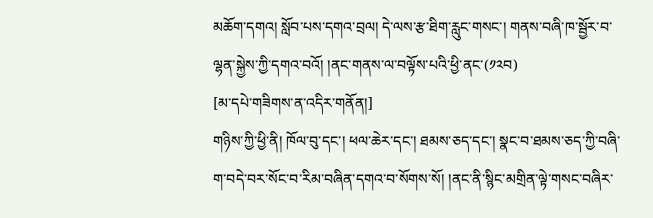མཆོག་དགའ། སློབ་པས་དགའ་བྲལ། དེ་ལས་རྩ་ཐིག་རླུང་གསང་། གནས་བཞི་ཁ་སྦྱོར་བ་ལྷན་སྐྱེས་ཀྱི་དགའ་བའོ། །ནང་གནས་ལ་བལྟོས་པའི་ཕྱི་ནང་(༡༢བ)
[མ་དཔེ་གཟིགས་ན་འདིར་གནོན།]
གཉིས་ཀྱི་ཕྱི་ནི། ཁོལ་བུ་དང་། ཕལ་ཆེར་དང་། ཐམས་ཅད་དང་། སྣང་བ་ཐམས་ཅད་ཀྱི་བཞི་ག་བདེ་བར་སོང་བ་རིམ་བཞིན་དགའ་བ་སོགས་སོ། །ནང་ནི་སྙིང་མགྲིན་ལྟེ་གསང་བཞིར་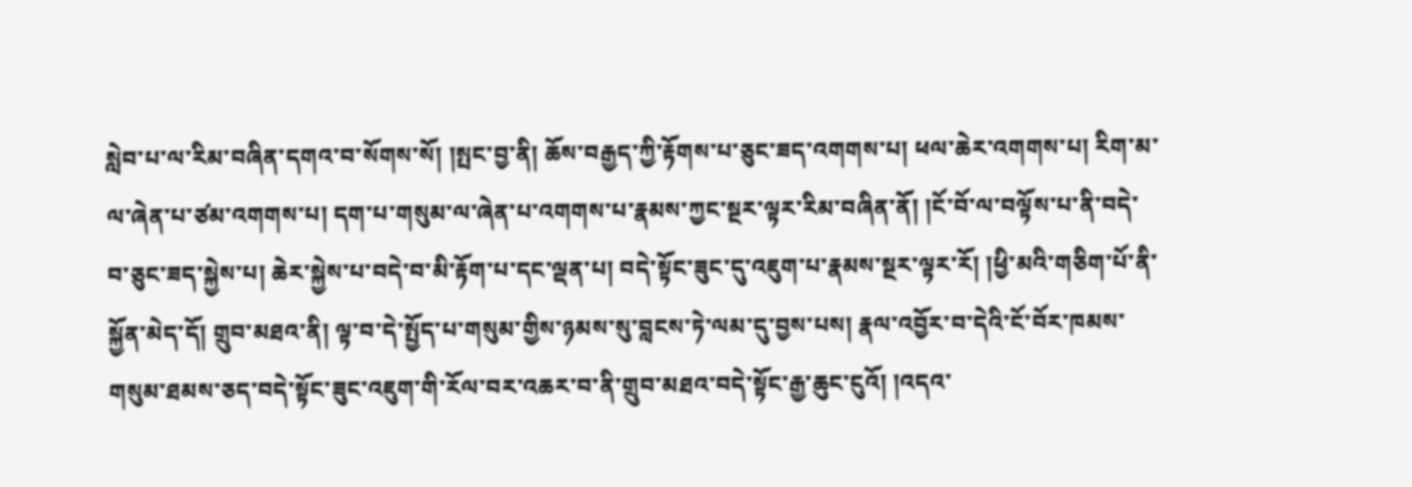སླེབ་པ་ལ་རིམ་བཞིན་དགའ་བ་སོགས་སོ། །སྤང་བྱ་ནི། ཆོས་བརྒྱད་ཀྱི་རྟོགས་པ་ཅུང་ཟད་འགགས་པ། ཕལ་ཆེར་འགགས་པ། རིག་མ་ལ་ཞེན་པ་ཙམ་འགགས་པ། དག་པ་གསུམ་ལ་ཞེན་པ་འགགས་པ་རྣམས་ཀྱང་སྔར་ལྟར་རིམ་བཞིན་ནོ། །ངོ་བོ་ལ་བལྟོས་པ་ནི་བདེ་བ་ཅུང་ཟད་སྐྱེས་པ། ཆེར་སྐྱེས་པ་བདེ་བ་མི་རྟོག་པ་དང་ལྡན་པ། བདེ་སྟོང་ཟུང་དུ་འཇུག་པ་རྣམས་སྔར་ལྟར་རོ། །ཕྱི་མའི་གཅིག་པོ་ནི་སྐྱོན་མེད་དོ། གྲུབ་མཐའ་ནི། ལྟ་བ་དེ་སྤྱོད་པ་གསུམ་གྱིས་ཉམས་སུ་བླངས་ཏེ་ལམ་དུ་བྱས་པས། རྣལ་འབྱོར་བ་དེའི་ངོ་བོར་ཁམས་གསུམ་ཐམས་ཅད་བདེ་སྟོང་ཟུང་འཇུག་གི་རོལ་བར་འཆར་བ་ནི་གྲུབ་མཐའ་བདེ་སྟོང་རྒྱ་ཆུང་ངུའོ། །འདའ་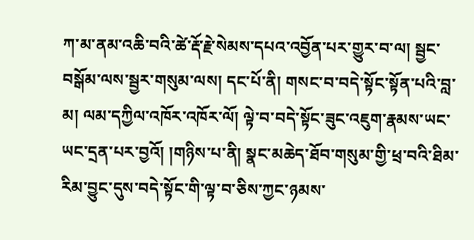ཀ་མ་ནམ་འཆི་བའི་ཚེ་རྡོ་རྗེ་སེམས་དཔའ་འབྱོན་པར་གྱུར་བ་ལ། སྦྱང་བསྒོམ་ལས་སྦྱར་གསུམ་ལས། དང་པོ་ནི། གསང་བ་བདེ་སྟོང་སྟོན་པའི་བླ་མ། ལམ་དཀྱིལ་འཁོར་འཁོར་ལོ། ལྟེ་བ་བདེ་སྟོང་ཟུང་འཇུག་རྣམས་ཡང་ཡང་དྲན་པར་བྱའོ། །གཉིས་པ་ནི། སྣང་མཆེད་ཐོབ་གསུམ་གྱི་ཕྲ་བའི་ཐིམ་རིམ་བྱུང་དུས་བདེ་སྟོང་གི་ལྟ་བ་ཅིས་ཀྱང་ཉམས་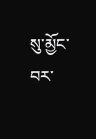སུ་མྱོང་བར་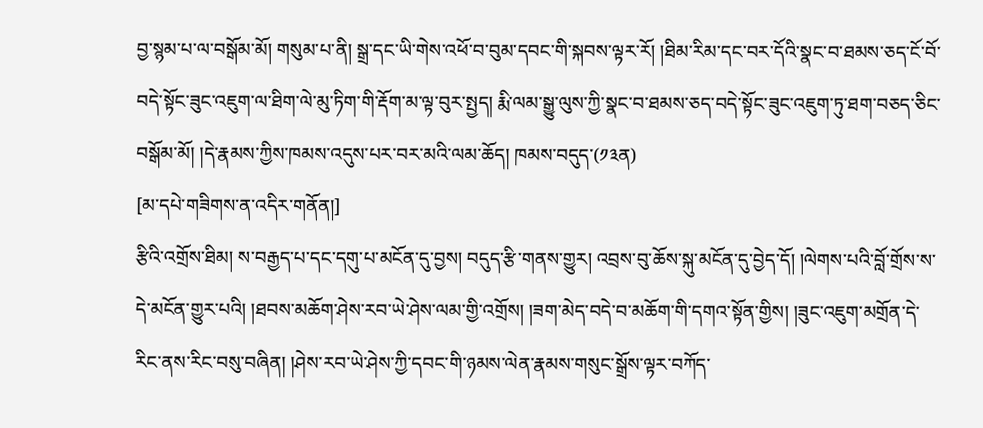བྱ་སྙམ་པ་ལ་བསྒོམ་མོ། གསུམ་པ་ནི། སྒྲ་དང་ཡི་གེས་འཕོ་བ་བུམ་དབང་གི་སྐབས་ལྟར་རོ། །ཐིམ་རིམ་དང་བར་དོའི་སྣང་བ་ཐམས་ཅད་ངོ་བོ་བདེ་སྟོང་ཟུང་འཇུག་ལ་ཐིག་ལེ་མུ་ཏིག་གི་རྡོག་མ་ལྟ་བུར་སྤྱད། རྨི་ལམ་སྒྱུ་ལུས་ཀྱི་སྣང་བ་ཐམས་ཅད་བདེ་སྟོང་ཟུང་འཇུག་ཏུ་ཐག་བཅད་ཅིང་བསྒོམ་མོ། །དེ་རྣམས་ཀྱིས་ཁམས་འདུས་པར་བར་མའི་ལམ་ཆོད། ཁམས་བདུད་(༡༣ན)
[མ་དཔེ་གཟིགས་ན་འདིར་གནོན།]
རྩིའི་འགྲོས་ཐིམ། ས་བརྒྱད་པ་དང་དགུ་པ་མངོན་དུ་བྱས། བདུད་རྩི་གནས་གྱུར། འབྲས་བུ་ཆོས་སྐུ་མངོན་དུ་བྱེད་དོ། །ལེགས་པའི་བློ་གྲོས་ས་དེ་མངོན་གྱུར་པའི། །ཐབས་མཆོག་ཤེས་རབ་ཡེ་ཤེས་ལམ་གྱི་འགྲོས། །ཟག་མེད་བདེ་བ་མཆོག་གི་དགའ་སྟོན་གྱིས། །ཟུང་འཇུག་མགྲོན་དེ་རིང་ནས་རིང་བསུ་བཞིན། །ཤེས་རབ་ཡེ་ཤེས་ཀྱི་དབང་གི་ཉམས་ལེན་རྣམས་གསུང་སྒྲོས་ལྟར་བཀོད་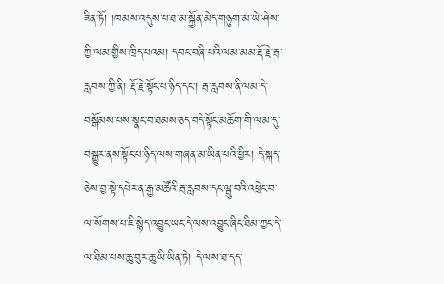ཟིན་ཏོ། །ཁམས་འདུས་པ་ཐ་མ་སྐྱོན་མེད་གཉུག་མ་ཡེ་ཤེས་ཀྱི་ལམ་གྱིས་ཁྲིད་པའམ། དབང་བཞི་པའི་ལམ་མམ་རྡོ་རྗེ་རྦ་རླབས་ཀྱི་ནི། རྡོ་རྗེ་སྟོང་པ་ཉིད་དང་། རྦ་རླབས་ནི་ལམ་དེ་བསྒོམས་པས་སྣང་བ་ཐམས་ཅད་བདེ་སྟོང་མཆོག་གི་ལམ་དུ་བསྒྱུར་ནས་སྟོང་པ་ཉིད་ལས་གཞན་མ་ཡིན་པའི་ཕྱིར། དེ་སྐད་ཅེས་བྱ་སྟེ་དཔེར་ན་རྒྱ་མཚོའི་རྦ་རླབས་དང་ལྦུ་བའི་འཕྲེང་བ་ལ་སོགས་པ་ཇི་སྙེད་འབྱུང་ཡང་དེ་ལས་འབྱུང་ཞིང་ཐིམ་ཀྱང་དེ་ལ་ཐིམ་པས་ཆུ་བུར་ཆུ་ཡི་ཡིན་ཏེ། དེ་ལས་ཐ་དད་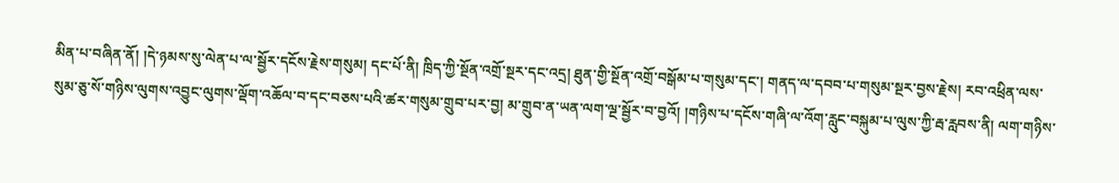མིན་པ་བཞིན་ནོ། །དེ་ཉམས་སུ་ལེན་པ་ལ་སྦྱོར་དངོས་རྗེས་གསུམ། དང་པོ་ནི། ཁྲིད་ཀྱི་སྔོན་འགྲོ་སྔར་དང་འདྲ། ཐུན་གྱི་སྔོན་འགྲོ་བསྒོམ་པ་གསུམ་དང་། གནད་ལ་དབབ་པ་གསུམ་སྔར་བྱས་རྗེས། རབ་འཕྲིན་ལས་སུམ་ཅུ་སོ་གཉིས་ལུགས་འབྱུང་ལུགས་ལྡོག་འཆོལ་བ་དང་བཅས་པའི་ཚར་གསུམ་གྲུབ་པར་བྱ། མ་གྲུབ་ན་ཡན་ལག་ལྔ་སྦྱོར་བ་བྱའོ། །གཉིས་པ་དངོས་གཞི་ལ་འོག་རླུང་བསྐུམ་པ་ལུས་ཀྱི་རྦ་རླབས་ནི། ལག་གཉིས་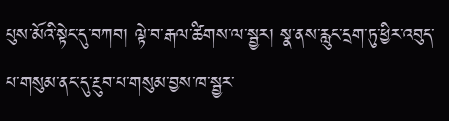པུས་མོའི་སྟེང་དུ་བཀབ། ལྟེ་བ་རྒལ་ཚིགས་ལ་སྦྱར། སྣ་ནས་རླུང་དྲག་ཏུ་ཕྱིར་འབུད་པ་གསུམ་ནང་དུ་རྔུབ་པ་གསུམ་བྱས་ཁ་སྦྱར་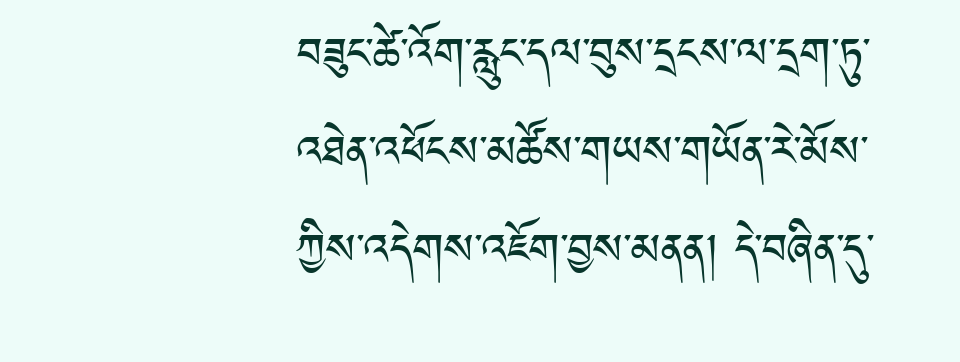བཟུང་ཚེ་འོག་རླུང་དལ་བུས་དྲངས་ལ་དྲག་ཏུ་འཐེན་འཕོངས་མཚོས་གཡས་གཡོན་རེ་མོས་ཀྱིས་འདེགས་འཇོག་བྱས་མནན། དེ་བཞིན་དུ་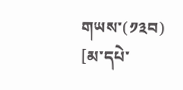གཡས་(༡༣བ)
[མ་དཔེ་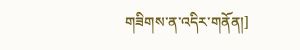གཟིགས་ན་འདིར་གནོན།]